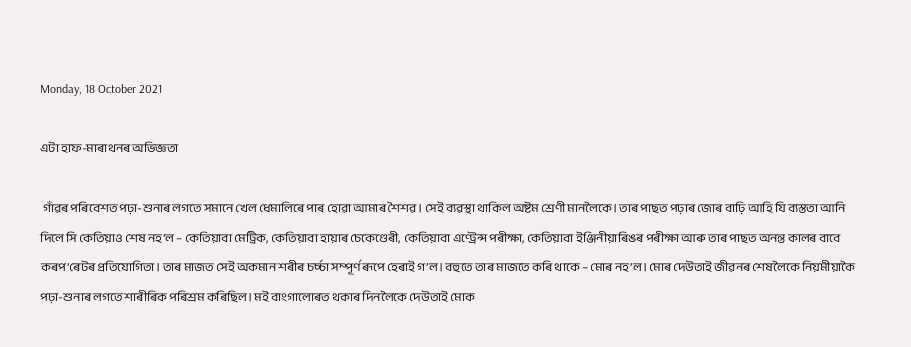Monday, 18 October 2021

এটা হাফ-মাৰাথনৰ অভিজ্ঞতা

 গাঁৱৰ পৰিবেশত পঢ়া-শুনাৰ লগতে সমানে খেল ধেমালিৰে পাৰ হোৱা আমাৰ শৈশৱ। সেই ব্যৱস্থা থাকিল অষ্টম শ্ৰেণী মানলৈকে। তাৰ পাছত পঢ়াৰ জোৰ বাঢ়ি আহি যি ব্যস্ততা আনি দিলে সি কেতিয়াও শেষ নহ’ল – কেতিয়াবা মেট্ৰিক, কেতিয়াবা হায়াৰ চেকেণ্ডেৰী, কেতিয়াবা এণ্ট্ৰেন্স পৰীক্ষা, কেতিয়াবা ইঞ্জিনীয়াৰিঙৰ পৰীক্ষা আৰু তাৰ পাছত অনন্ত কালৰ বাবে কৰপ’ৰেটৰ প্ৰতিযোগিতা। তাৰ মাজত সেই অকমান শৰীৰ চৰ্চ্চা সম্পূৰ্ণ ৰূপে হেৰাই গ’ল। বহুতে তাৰ মাজতে কৰি থাকে – মোৰ নহ’ল। মোৰ দেউতাই জীৱনৰ শেষলৈকে নিয়মীয়াকৈ পঢ়া-শুনাৰ লগতে শাৰীৰিক পৰিশ্ৰম কৰিছিল। মই বাংগালোৰত থকাৰ দিনলৈকে দেউতাই মোক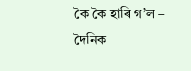কৈ কৈ হাৰি গ’ল – দৈনিক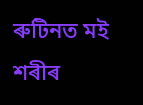ৰুটিনত মই শৰীৰ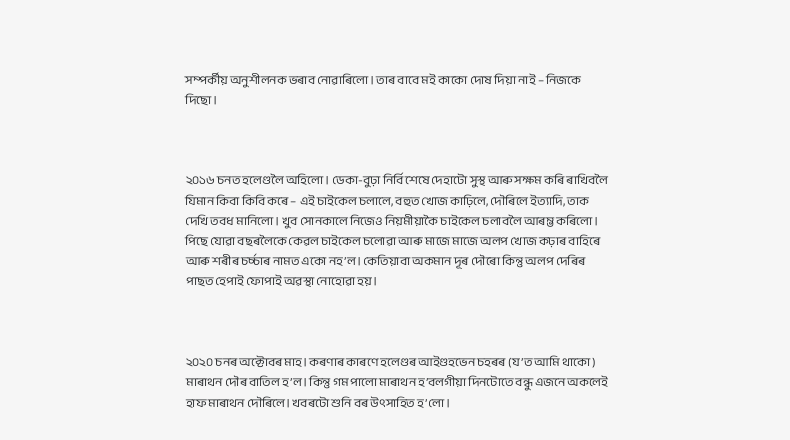সম্পৰ্কীয় অনুশীলনক ভৰাব নোৱাৰিলো। তাৰ বাবে মই কাকো দোষ দিয়া নাই – নিজকে দিছো।



২০১৬ চনত হলেণ্ডলৈ অহিলো। ডেকা-বুঢ়া নিৰ্বিশেষে দেহাটো সুস্থ আৰু সক্ষম কৰি ৰাখিবলৈ যিমান কিবা কিবি কৰে – এই চাইকেল চলালে, বহুত খোজ কাঢ়িলে, দৌৰিলে ইত্যাদি, তাক দেখি তবধ মানিলো। খুব সোনকালে নিজেও নিয়মীয়াকৈ চাইকেল চলাবলৈ আৰম্ভ কৰিলো। পিছে যোৱা বছৰলৈকে কেৱল চাইকেল চলোৱা আৰু মাজে মাজে অলপ খোজ কঢ়াৰ বাহিৰে আৰু শৰীৰ চৰ্চ্চাৰ নামত একো নহ’ল। কেতিয়াবা অকমান দূৰ দৌৰো কিন্তু অলপ দেৰিৰ পাছত হেপাই ফোপাই অৱস্থা নোহোৱা হয়।



২০২০ চনৰ অক্টোবৰ মাহ। কৰণাৰ কাৰণে হলেণ্ডৰ আইণ্ডহভেন চহৰৰ (য’ত আমি থাকো) মাৰাথন দৌৰ বাতিল হ’ল। কিন্তু গম পালো মাৰাথন হ’বলগীয়া দিনটোতে বন্ধু এজনে অকলেই হাফ মাৰাথন দৌৰিলে। খবৰটো শুনি বৰ উৎসাহিত হ’লো।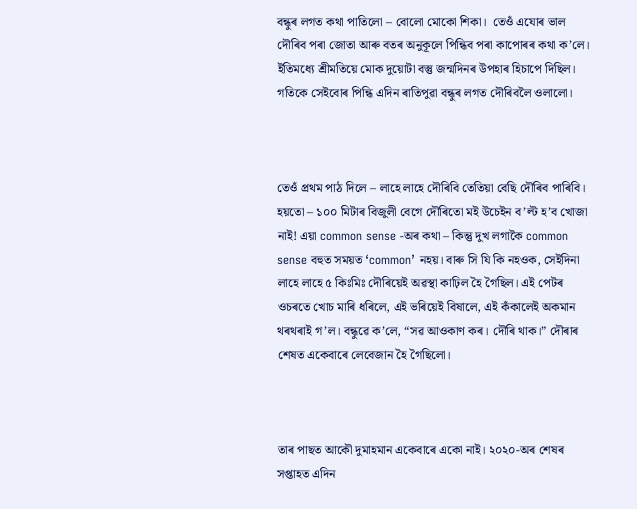বন্ধুৰ লগত কথা পাতিলো – বোলো মোকো শিকা।  তেওঁ এযোৰ ভাল দৌৰিব পৰা জোতা আৰু বতৰ অনুকূলে পিন্ধিব পৰা কাপোৰৰ কথা ক’লে। ইতিমধ্যে শ্ৰীমতিয়ে মোক দুয়োটা বস্তু জন্মদিনৰ উপহাৰ হিচাপে দিছিল। গতিকে সেইবোৰ পিন্ধি এদিন ৰাতিপুৱা বন্ধুৰ লগত দৌৰিবলৈ ওলালো।



তেওঁ প্ৰথম পাঠ দিলে – লাহে লাহে দৌৰিবি তেতিয়া বেছি দৌৰিব পাৰিবি। হয়তো – ১০০ মিটাৰ বিজুলী বেগে দৌৰিতো মই উচেইন ব’ল্ট হ’ব খোজা নাই! এয়া common sense -অৰ কথা – কিন্তু দুখ লগাকৈ common sense বহুত সময়ত ‘common’ নহয়। বাৰু সি যি কি নহওক, সেইদিনা লাহে লাহে ৫ কিঃমিঃ দৌৰিয়েই অৱস্থা কাঢ়িল হৈ গৈছিল। এই পেটৰ ওচৰতে খোচ মাৰি ধৰিলে, এই ভৰিয়েই বিষালে, এই কঁকালেই অকমান থৰথৰাই গ’ল। বন্ধুৱে ক’লে, “সৱ আওকাণ কৰ। দৌৰি থাক।” দৌৰাৰ শেষত একেবাৰে লেবেজান হৈ গৈছিলো।



তাৰ পাছত আকৌ দুমাহমান একেবাৰে একো নাই। ২০২০-অৰ শেষৰ সপ্তাহত এদিন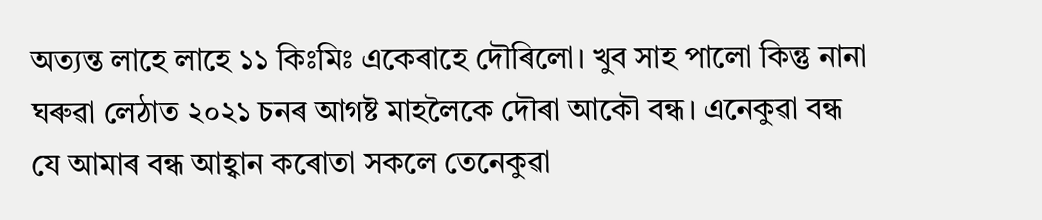অত্যন্ত লাহে লাহে ১১ কিঃমিঃ একেৰাহে দৌৰিলো। খুব সাহ পালো কিন্তু নানা ঘৰুৱা লেঠাত ২০২১ চনৰ আগষ্ট মাহলৈকে দৌৰা আকৌ বন্ধ। এনেকুৱা বন্ধ যে আমাৰ বন্ধ আহ্বান কৰোতা সকলে তেনেকুৱা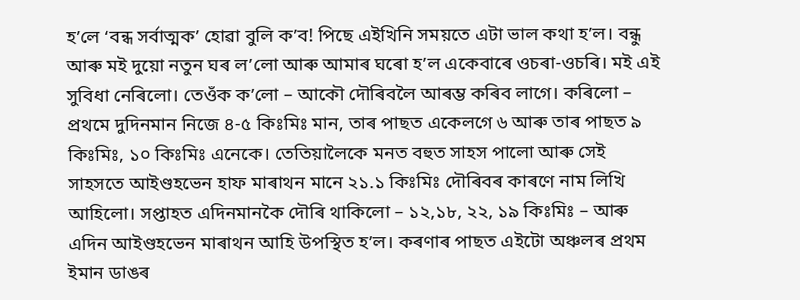হ’লে ‘বন্ধ সৰ্বাত্মক’ হোৱা বুলি ক’ব! পিছে এইখিনি সময়তে এটা ভাল কথা হ’ল। বন্ধু আৰু মই দুয়ো নতুন ঘৰ ল’লো আৰু আমাৰ ঘৰো হ’ল একেবাৰে ওচৰা-ওচৰি। মই এই সুবিধা নেৰিলো। তেওঁক ক’লো – আকৌ দৌৰিবলৈ আৰম্ভ কৰিব লাগে। কৰিলো – প্ৰথমে দুদিনমান নিজে ৪-৫ কিঃমিঃ মান, তাৰ পাছত একেলগে ৬ আৰু তাৰ পাছত ৯ কিঃমিঃ, ১০ কিঃমিঃ এনেকে। তেতিয়ালৈকে মনত বহুত সাহস পালো আৰু সেই সাহসতে আইণ্ডহভেন হাফ মাৰাথন মানে ২১.১ কিঃমিঃ দৌৰিবৰ কাৰণে নাম লিখি আহিলো। সপ্তাহত এদিনমানকৈ দৌৰি থাকিলো – ১২,১৮, ২২, ১৯ কিঃমিঃ – আৰু এদিন আইণ্ডহভেন মাৰাথন আহি উপস্থিত হ’ল। কৰণাৰ পাছত এইটো অঞ্চলৰ প্ৰথম ইমান ডাঙৰ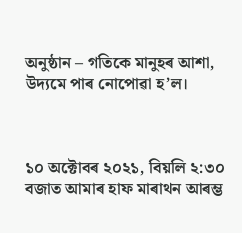অনুষ্ঠান – গতিকে মানুহৰ আশা, উদ্যমে পাৰ নোপোৱা হ’ল।



১০ অক্টোবৰ ২০২১, বিয়লি ২:৩০ বজাত আমাৰ হাফ মাৰাথন আৰম্ভ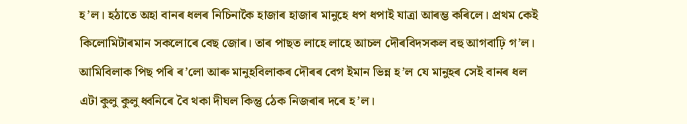হ’ল। হঠাতে অহা বানৰ ধলৰ নিচিনাকৈ হাজাৰ হাজাৰ মানুহে ধপ ধপাই যাত্ৰা আৰম্ভ কৰিলে। প্ৰথম কেই কিলোমিটাৰমান সকলোৰে বেছ জোৰ। তাৰ পাছত লাহে লাহে আচল দৌৰবিদসকল বহু আগবাঢ়ি গ’ল। আমিবিলাক পিছ পৰি ৰ’লো আৰু মানুহবিলাকৰ দৌৰৰ বেগ ইমান ভিন্ন হ’ল যে মানুহৰ সেই বানৰ ধল এটা কুলু কুলু ধ্বনিৰে বৈ থকা দীঘল কিন্তু ঠেক নিজৰাৰ দৰে হ’ল।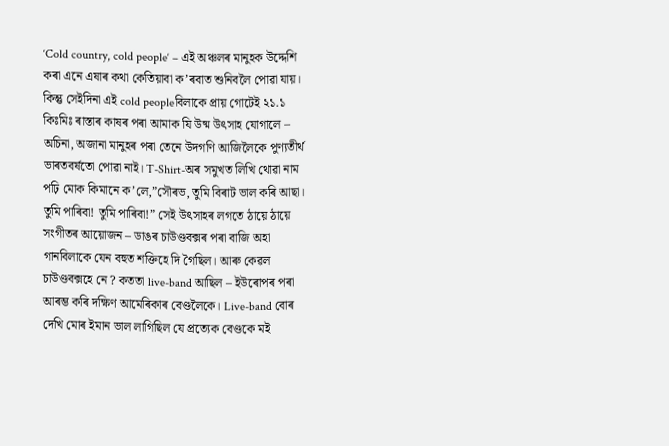‘Cold country, cold people‘ – এই অঞ্চলৰ মানুহক উদ্দেশি কৰা এনে এষাৰ কথা কেতিয়াবা ক’ৰবাত শুনিবলৈ পোৱা যায়। কিন্তু সেইদিনা এই cold peopleবিলাকে প্ৰায় গোটেই ২১.১ কিঃমিঃ ৰাস্তাৰ কাষৰ পৰা আমাক যি উষ্ম উৎসাহ যোগালে – অচিনা, অজানা মানুহৰ পৰা তেনে উদগণি আজিলৈকে পুণ্যতীৰ্থ ভাৰতবৰ্ষতো পোৱা নাই। T-Shirt-অৰ সমুখত লিখি থোৱা নাম পঢ়ি মোক কিমানে ক’লে,”সৌৰভ, তুমি বিৰাট ভাল কৰি আছা। তুমি পাৰিবা! তুমি পাৰিবা!” সেই উৎসাহৰ লগতে ঠায়ে ঠায়ে সংগীতৰ আয়োজন – ডাঙৰ চাউণ্ডবক্সৰ পৰা বাজি অহা গানবিলাকে যেন বহুত শক্তিহে দি গৈছিল। আৰু কেৱল চাউণ্ডবক্সহে নে ? কততা live-band আছিল – ইউৰোপৰ পৰা আৰম্ভ কৰি দক্ষিণ আমেৰিকাৰ বেণ্ডলৈকে। Live-band বোৰ দেখি মোৰ ইমান ভাল লাগিছিল যে প্ৰত্যেক বেণ্ডকে মই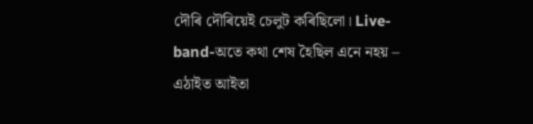দৌৰি দৌৰিয়েই চেলুট কৰিছিলো। Live-band-অতে কথা শেষ হৈছিল এনে নহয় – এঠাইত আইতা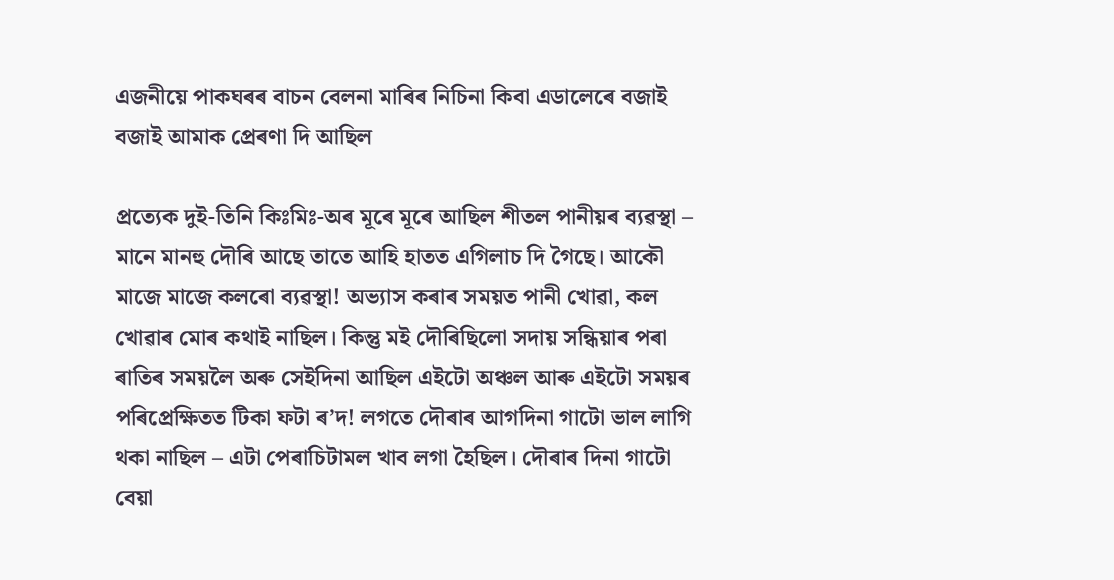এজনীয়ে পাকঘৰৰ বাচন বেলনা মাৰিৰ নিচিনা কিবা এডালেৰে বজাই বজাই আমাক প্ৰেৰণা দি আছিল

প্ৰত্যেক দুই-তিনি কিঃমিঃ-অৰ মূৰে মূৰে আছিল শীতল পানীয়ৰ ব্যৱস্থা – মানে মানহু দৌৰি আছে তাতে আহি হাতত এগিলাচ দি গৈছে। আকৌ মাজে মাজে কলৰো ব্যৱস্থা! অভ্যাস কৰাৰ সময়ত পানী খোৱা, কল খোৱাৰ মোৰ কথাই নাছিল। কিন্তু মই দৌৰিছিলো সদায় সন্ধিয়াৰ পৰা ৰাতিৰ সময়লৈ অৰু সেইদিনা আছিল এইটো অঞ্চল আৰু এইটো সময়ৰ পৰিপ্ৰেক্ষিতত টিকা ফটা ৰ’দ! লগতে দৌৰাৰ আগদিনা গাটো ভাল লাগি থকা নাছিল – এটা পেৰাচিটামল খাব লগা হৈছিল। দৌৰাৰ দিনা গাটো বেয়া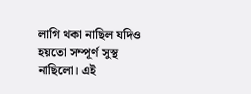লাগি থকা নাছিল যদিও হয়তো সম্পূৰ্ণ সুস্থ নাছিলো। এই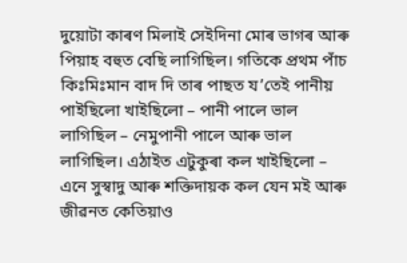দুয়োটা কাৰণ মিলাই সেইদিনা মোৰ ভাগৰ আৰু পিয়াহ বহুত বেছি লাগিছিল। গতিকে প্ৰথম পাঁচ কিঃমিঃমান বাদ দি তাৰ পাছত য’তেই পানীয় পাইছিলো খাইছিলো – পানী পালে ভাল লাগিছিল – নেমুপানী পালে আৰু ভাল লাগিছিল। এঠাইত এটুকুৰা কল খাইছিলো – এনে সুস্বাদু আৰু শক্তিদায়ক কল যেন মই আৰু জীৱনত কেতিয়াও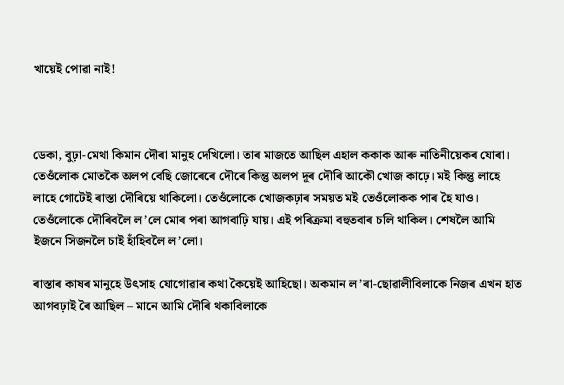খায়েই পোৱা নাই!



ডেকা, বুঢ়া-মেথা কিমান দৌৰা মানুহ দেখিলো। তাৰ মাজতে আছিল এহাল ককাক আৰু নাতিনীয়েকৰ যোৰা। তেওঁলোক মোতকৈ অলপ বেছি জোৰেৰে দৌৰে কিন্তু অলপ দূৰ দৌৰি আকৌ খোজ কাঢ়ে। মই কিন্তু লাহে লাহে গোটেই ৰাস্তা দৌৰিয়ে থাকিলো। তেওঁলোকে খোজকঢ়াৰ সময়ত মই তেওঁলোকক পাৰ হৈ যাও। তেওঁলোকে দৌৰিবলৈ ল’লে মোৰ পৰা আগবাঢ়ি যায়। এই পৰিক্ৰমা বহুতবাৰ চলি থাকিল। শেষলৈ আমি ইজনে সিজনলৈ চাই হাঁহিবলৈ ল’লো।

ৰাস্তাৰ কাষৰ মানুহে উৎসাহ যোগোৱাৰ কথা কৈয়েই আহিছো। অকমান ল’ৰা-ছোৱালীবিলাকে নিজৰ এখন হাত আগবঢ়াই ৰৈ আছিল – মানে আমি দৌৰি থকাবিলাকে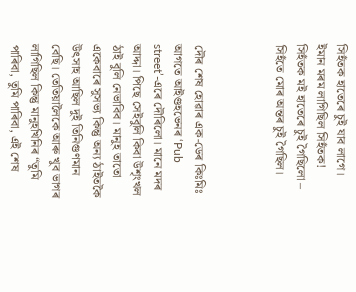সিহঁতক হাতেৰে চুই যাব লাগে। ইমান মৰম লাগিছিল সিহঁতক! সিহঁতক মই হাতেৰে চুই গৈছিলো – সিহঁতে মোৰ অন্তৰ চুই গৈছিল।



দৌৰ শেষ হোৱাৰ এক-ডেৰ কিঃমিঃ আগতে আইণ্ডহভেনৰ ‘Pub street’-এৰে দৌৰিলো। মানে মদৰ আদ্দা। পিছে সেইবুলি কিবা উশৃংখল ঠাই বুলি নেভাবিব। মানুহ তাতো একেবাৰে সুসভ্য কিন্তু অন্য ঠাইতকৈ উৎসাহ আছিল দুই তিনিগুণমান বেছি। তেতিয়ালৈকে আৰু খুব ভাগৰ লাগিছিল কিন্তু মানুহখিনিৰ “তুমি পাৰিবা, তুমি পাৰিবা, এই শেষ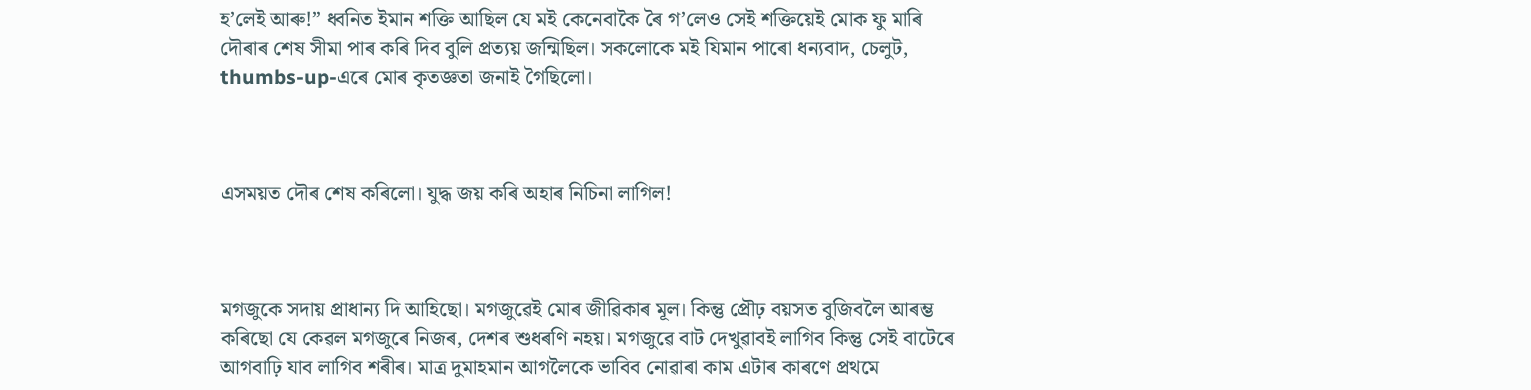হ’লেই আৰু!” ধ্বনিত ইমান শক্তি আছিল যে মই কেনেবাকৈ ৰৈ গ’লেও সেই শক্তিয়েই মোক ফু মাৰি দৌৰাৰ শেষ সীমা পাৰ কৰি দিব বুলি প্ৰত্যয় জন্মিছিল। সকলোকে মই যিমান পাৰো ধন্যবাদ, চেলুট, thumbs-up-এৰে মোৰ কৃতজ্ঞতা জনাই গৈছিলো।



এসময়ত দৌৰ শেষ কৰিলো। যুদ্ধ জয় কৰি অহাৰ নিচিনা লাগিল!



মগজুকে সদায় প্ৰাধান্য দি আহিছো। মগজুৱেই মোৰ জীৱিকাৰ মূল। কিন্তু প্ৰৌঢ় বয়সত বুজিবলৈ আৰম্ভ কৰিছো যে কেৱল মগজুৰে নিজৰ, দেশৰ শুধৰণি নহয়। মগজুৱে বাট দেখুৱাবই লাগিব কিন্তু সেই বাটেৰে আগবাঢ়ি যাব লাগিব শৰীৰ। মাত্ৰ দুমাহমান আগলৈকে ভাবিব নোৱাৰা কাম এটাৰ কাৰণে প্ৰথমে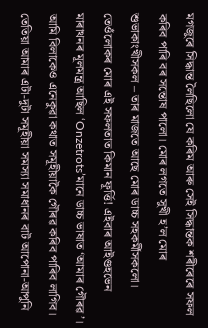মগজুৰে সিদ্ধান্ত লৈছিলো যে কৰিম আৰু সেই সিদ্ধান্তক শৰীৰেৰে সফল কৰিব পাৰি বৰ সন্তোষ পালো। মোৰ লগতে সুখী হ’ল মোৰ শুভাকাংখীসকল – তাৰ মাজতে আছে মোৰ ডাচ্চ সহকৰ্মীসকলো। তেওঁলোকৰ মোৰ এই সফলতাত কিমান ফূৰ্ত্তি! এইবাৰ আইণ্ডহভেন মাৰাথনৰ মূলমন্ত্ৰ আছিল ‘Onzetrots’মানে ডাচ্চ ভাষাত ‘আমাৰ গৌৰৱ’। আমি বিলাকেও এনেকুৱা কথাত সমূহীয়াকৈ গৌৰৱ কৰিব পাৰিব লাগিব। তেতিয়া আমাৰ এটা-দুটা সমূহীয়া সমস্যা সমাধানৰ বাট আপোনা-আপুনি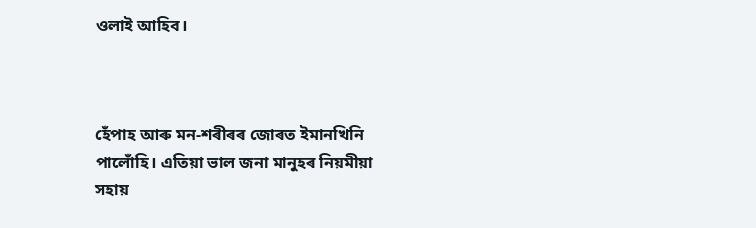ওলাই আহিব।



হেঁপাহ আৰু মন-শৰীৰৰ জোৰত ইমানখিনি পালোঁহি। এতিয়া ভাল জনা মানুহৰ নিয়মীয়া সহায়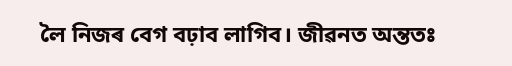লৈ নিজৰ বেগ বঢ়াব লাগিব। জীৱনত অন্ততঃ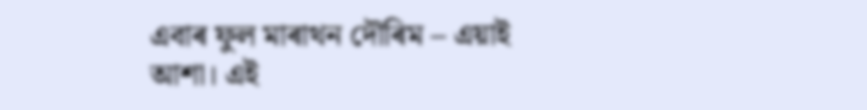এবাৰ ফুল মাৰাথন দৌৰিম – এয়াই আশা। এই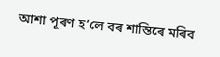আশা পূৰণ হ’লে বৰ শান্তিৰে মৰিব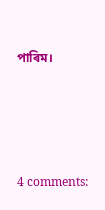পাৰিম।




4 comments: